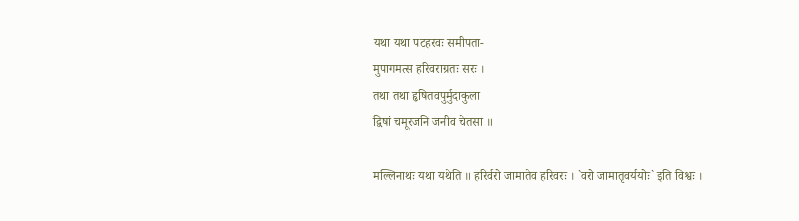यथा यथा पटहरवः समीपता-
मुपागमत्स हरिवराग्रतः सरः ।
तथा तथा हृषितवपुर्मुदाकुला
द्विषां चमूरजनि जनीव चेतसा ॥

मल्लिनाथः यथा यथेति ॥ हरिर्वरो जामातेव हरिवरः । `वरो जामातृवर्ययोः` इति विश्वः ।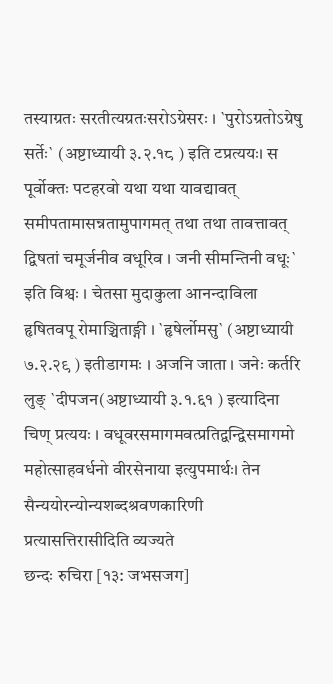तस्याग्रतः सरतीत्यग्रतःसरोऽग्रेसरः । `पुरोऽग्रतोऽग्रेषु सर्तेः` (अष्टाध्यायी ३.२.१८ ) इति टप्रत्ययः। स पूर्वोक्तः पटहरवो यथा यथा यावद्यावत् समीपतामासन्नतामुपागमत् तथा तथा तावत्तावत् द्विषतां चमूर्जनीव वधूरिव । जनी सीमन्तिनी वधूः` इति विश्वः । चेतसा मुदाकुला आनन्दाविला हृषितवपू रोमाञ्चिताङ्गी । `हृषेर्लोमसु` (अष्टाध्यायी ७.२.२९ ) इतीडागमः । अजनि जाता । जनेः कर्तरि लुङ् `दीपजन(अष्टाध्यायी ३.१.६१ ) इत्यादिना चिण् प्रत्ययः । वधूवरसमागमवत्प्रतिद्वन्द्विसमागमो महोत्साहवर्धनो वीरसेनाया इत्युपमार्थः। तेन सैन्ययोरन्योन्यशब्दश्रवणकारिणी प्रत्यासत्तिरासीदिति व्यज्यते
छन्दः रुचिरा [१३: जभसजग]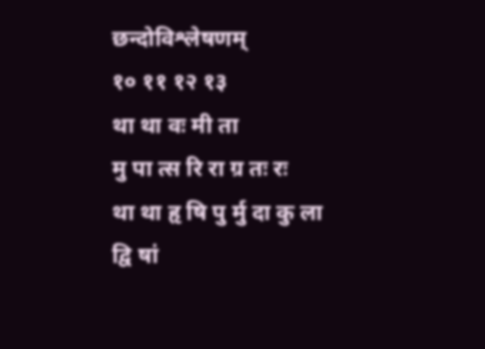छन्दोविश्लेषणम्
१० ११ १२ १३
था था वः मी ता
मु पा त्स रि रा ग्र तः रः
था था हृ षि पु र्मु दा कु ला
द्वि षां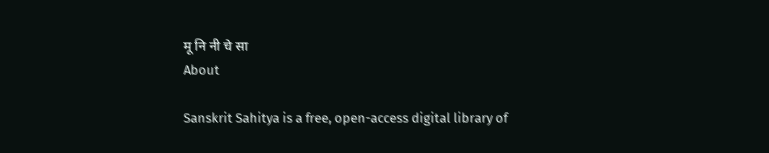मू नि नी चे सा
About

Sanskrit Sahitya is a free, open-access digital library of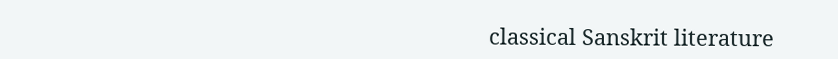classical Sanskrit literature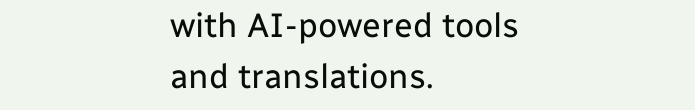with AI-powered tools and translations.